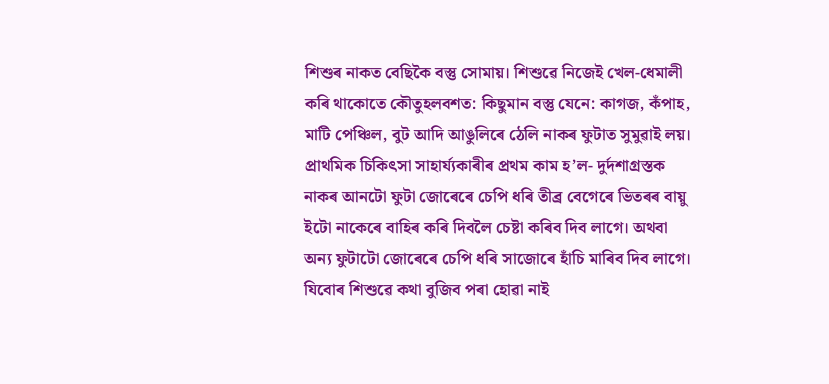শিশুৰ নাকত বেছিকৈ বস্তু সোমায়। শিশুৱে নিজেই খেল-ধেমালী কৰি থাকোতে কৌতুহলবশত: কিছুমান বস্তু যেনে: কাগজ, কঁপাহ, মাটি পেঞ্চিল, বুট আদি আঙুলিৰে ঠেলি নাকৰ ফুটাত সুমুৱাই লয়। প্ৰাথমিক চিকিৎসা সাহাৰ্য্যকাৰীৰ প্ৰথম কাম হ’ল- দুৰ্দশাগ্ৰস্তক নাকৰ আনটো ফুটা জোৰেৰে চেপি ধৰি তীব্ৰ বেগেৰে ভিতৰৰ বায়ু ইটো নাকেৰে বাহিৰ কৰি দিবলৈ চেষ্টা কৰিব দিব লাগে। অথবা অন্য ফুটাটো জোৰেৰে চেপি ধৰি সাজোৰে হাঁচি মাৰিব দিব লাগে। যিবোৰ শিশুৱে কথা বুজিব পৰা হোৱা নাই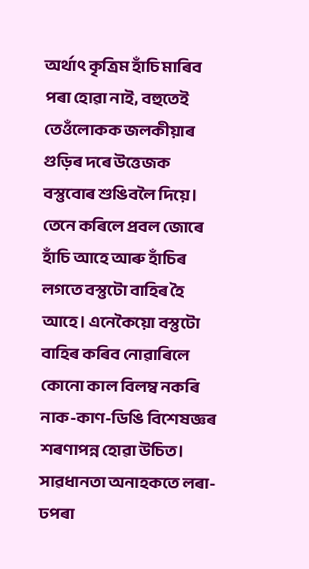অৰ্থাৎ কৃত্ৰিম হাঁচি মাৰিব পৰা হোৱা নাই, বহুতেই তেওঁলোকক জলকীয়াৰ গুড়িৰ দৰে উত্তেজক বস্তুবোৰ শুঙিবলৈ দিয়ে। তেনে কৰিলে প্ৰবল জোৰে হাঁচি আহে আৰু হাঁচিৰ লগতে বস্তুটো বাহিৰ হৈ আহে। এনেকৈয়ো বস্তুটো বাহিৰ কৰিব নোৱাৰিলে কোনো কাল বিলম্ব নকৰি নাক-কাণ-ডিঙি বিশেষজ্ঞৰ শৰণাপন্ন হোৱা উচিত। সাৱধানতা অনাহকতে লৰা-ঢপৰা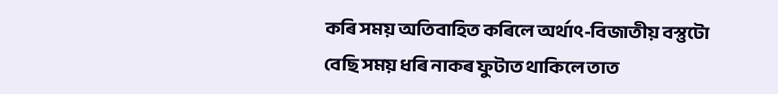কৰি সময় অতিবাহিত কৰিলে অৰ্থাৎ-বিজাতীয় বস্তুটো বেছি সময় ধৰি নাকৰ ফুটাত থাকিলে তাত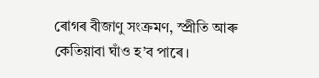ৰোগৰ বীজাণু সংক্ৰমণ, স্প্ৰীতি আৰু কেতিয়াবা ঘাঁও হ’ব পাৰে।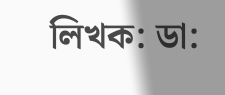লিখক: ডা: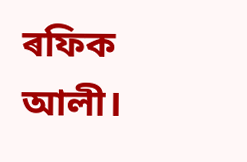ৰফিক আলী।